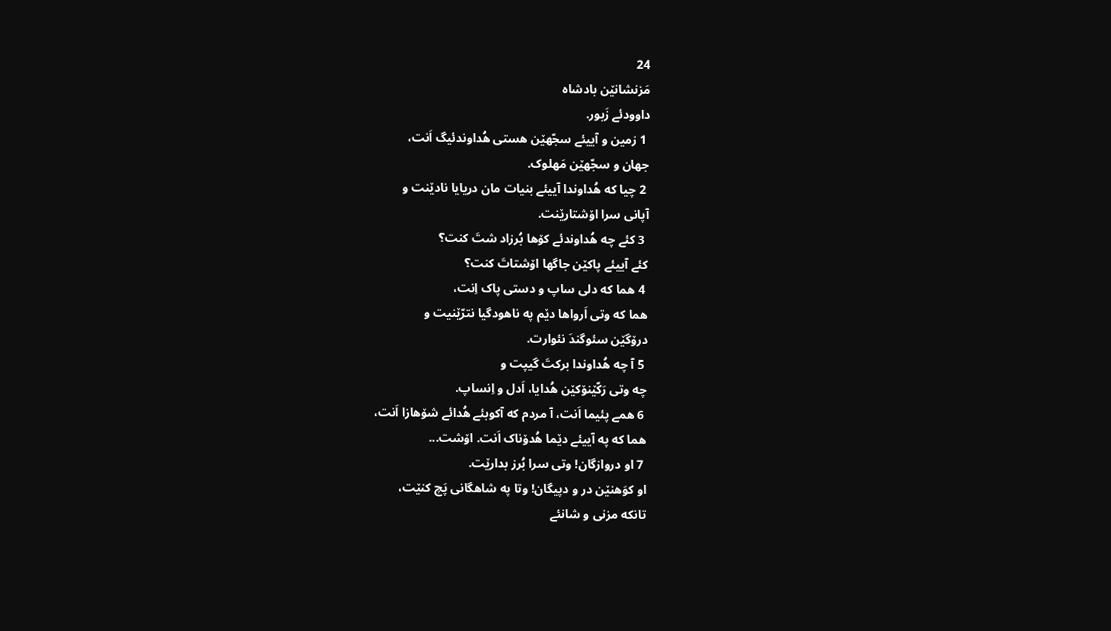24
مَزنشانێن بادشاه
داوودئے زَبور.
 1 زمین و آییئے سجّهێن هستی هُداوندئیگ اَنت،
جهان و سجّهێن مَهلوک.
 2 چیا که هُداوندا آییئے بنیات مان دریایا نادێنت و
آپانی سرا اۆشتارێنت.
 3 کئے چه هُداوندئے کۆها بُرزاد شتَ کنت؟
کئے آییئے پاکێن جاگها اۆشتاتَ کنت؟
 4 هما که دلی ساپ و دستی پاک اِنت،
هما که وتی اَرواها دێم په ناهودگیا نترّێنیت و
درۆگێن سئوگندَ نئوارت.
 5 آ چه هُداوندا برکتَ گیپت و
چه وتی رَکّێنۆکێن هُدایا، اَدل و اِنساپ.
 6 همے پئیما اَنت، آ مردم که آکوبئے هُدائے شۆهازا اَنت،
هما که په آییئے دێما هُدۆناک اَنت. اۆشت...
 7 او دروازگان! وتی سرا بُرز بدارێت.
او کوَهنێن در و دپیگان! وتا په شاهگانی پَچ کنێت،
تانکه مزنی و شانئے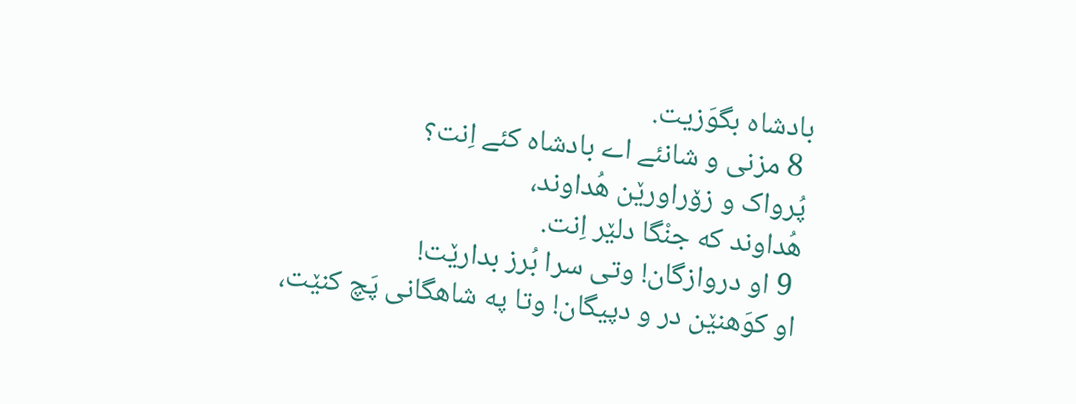بادشاه بگوَزیت.
 8 مزنی و شانئے اے بادشاه کئے اِنت؟
پُرواک و زۆراورێن هُداوند،
هُداوند که جنْگا دلێر اِنت.
 9 او دروازگان! وتی سرا بُرز بدارێت!
او کوَهنێن در و دپیگان! وتا په شاهگانی پَچ کنێت،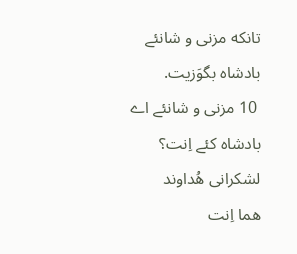تانکه مزنی و شانئے بادشاه بگوَزیت.
 10 مزنی و شانئے اے بادشاه کئے اِنت؟
لشکرانی هُداوند
هما اِنت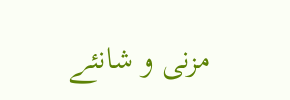مزنی و شانئے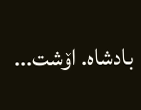بادشاه. اۆشت...